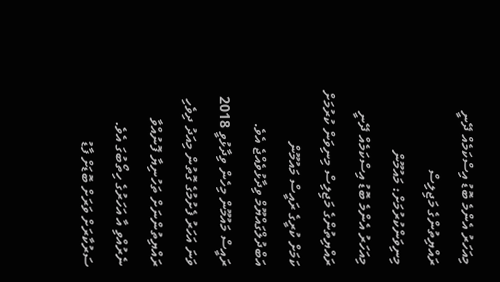މިއަހަރު އެންމެ ބޮޑު އިސްކަމެއް ދޭނީ ރައްޔިތުންގެ މަޖިލިސް މިނިވަންކުރުމަށް: މައުމޫން
މިއަހަރު އެންމެ ބޮޑު އިސްކަމެއް ދޭނީ ރައްޔިތުންގެ މަޖިލިސް މިނިވަން ކުރުމަށް ކަމަށް ކުރީގެ ރައީސް މައުމޫން އަބްދުލްގައްޔޫމް ވިދާޅުވެއްޖެ އެވެ.
ރައީސް މައުމޫން މިހެން ވިދާޅުވީ 2018 ވަނަ އަހަރު ފެށުމުގެ ގޮތުން މިއަދު ދިވެހި ރައްޔިތުންނަށް ތަހުނިޔާ ފޮނުއްވާ ނެރުއްވި އާ އަހަރުގެ ހިތޯބުގަ އެވެ.
ސަރުކާރަށް ވަރަށް ބޮޑަށް ފާޑު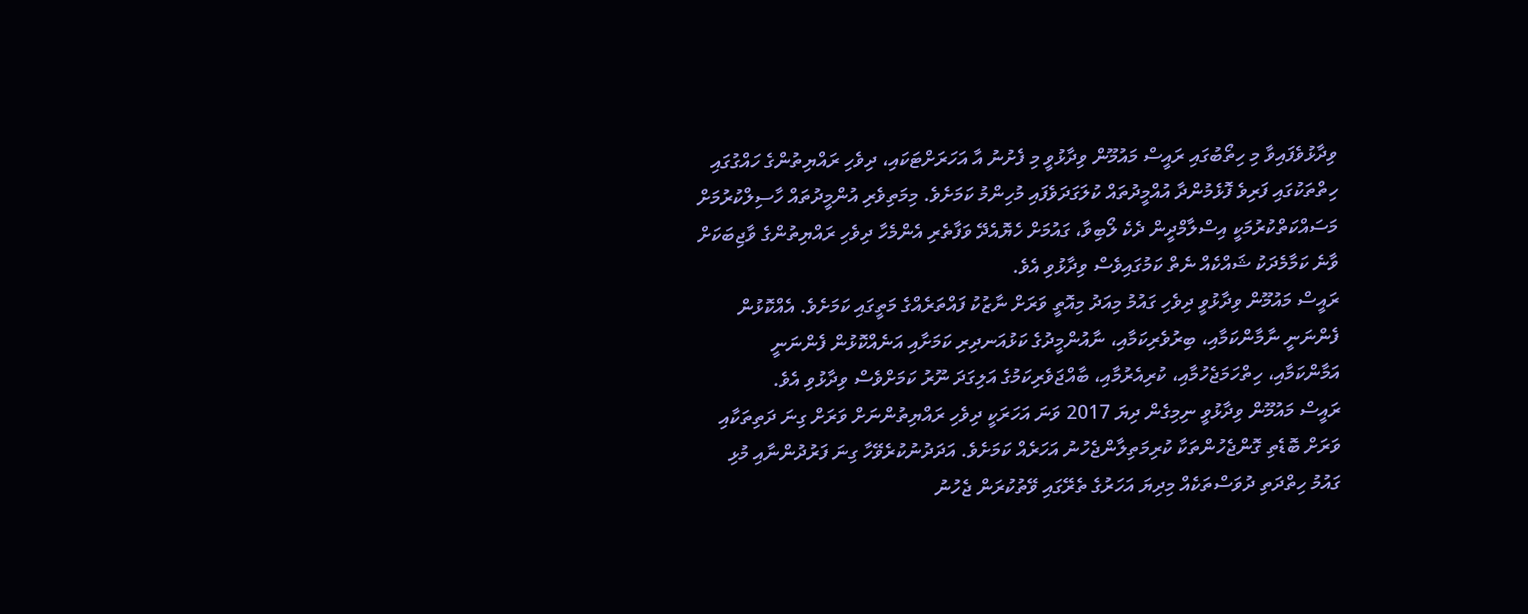ވިދާޅުވެފައިވާ މި ހިތޯބުގައި ރައީސް މައުމޫން ވިދާޅުވީ މި ފެށުނު އާ އަހަރަށްޓަކައި، ދިވެހި ރައްޔިތުންގެ ހައްގުގައި ހިތްތަކުގައި ފަރިވެ ފޮޅެމުންދާ އުއްމީދުތައް ކުލަގަދަވެފައި މުހިންމު ކަމަށެވެ. މިމަތިވެރި އުންމީދުތައް ހާސިލްކުރުމަށް މަސައްކަތްކުރުމަކީ އިސްލާމްދީން ދެކެ ލޯބިވާ، ގައުމަށް ހެޔޮއެދޭ ވަފާތެރި އެންމެހާ ދިވެހި ރައްޔިތުންގެ ވާޖިބަކަށް ވާނެ ކަމާމެދަކު ޝައްކެއް ނެތް ކަމުގައިވެސް ވިދާޅުވި އެވެ.
ރައީސް މައުމޫން ވިދާޅުވީ ދިވެހި ގައުމު މިއަދު މިއޮތީ ވަރަށް ނާޒުކު ފައްތަރެއްގެ މަތީގައި ކަމަށެވެ. އެއްކޮޅުން ފެންނަނީ ނާމާންކަމާއި، ބިރުވެރިކަމާއި، ނާއުންމީދުގެ ކަޅުއަނދިރި ކަމަށާއި އަނެއްކޮޅުން ފެންނަނީ އަމާންކަމާއި، ހިތްހަމަޖެހުމާއި، ކުރިއެރުމާއި، ބާއްޖަވެރިކަމުގެ އަލިގަދަ ނޫރު ކަމަށްވެސް ވިދާޅުވި އެވެ.
ރައީސް މައުމޫން ވިދާޅުވީ ނިމިގެން ދިޔަ 2017 ވަނަ އަހަރަކީ ދިވެހި ރައްޔިތުންނަށް ވަރަށް ގިނަ ދަތިތަކާއި ވަރަށް ބޮޑެތި ގޮންޖެހުންތަކާ ކުރިމަތިލާންޖެހުނު އަހަރެއް ކަމަށެވެ. އަދަދުނުކުރެވޭހާ ގިނަ ފަރުދުންނާއި މުޅި ގައުމު ހިތްދަތި ދުވަސްތަކެއް މިދިޔަ އަހަރުގެ ތެރޭގައި ވޭތުކުރަން ޖެހުނު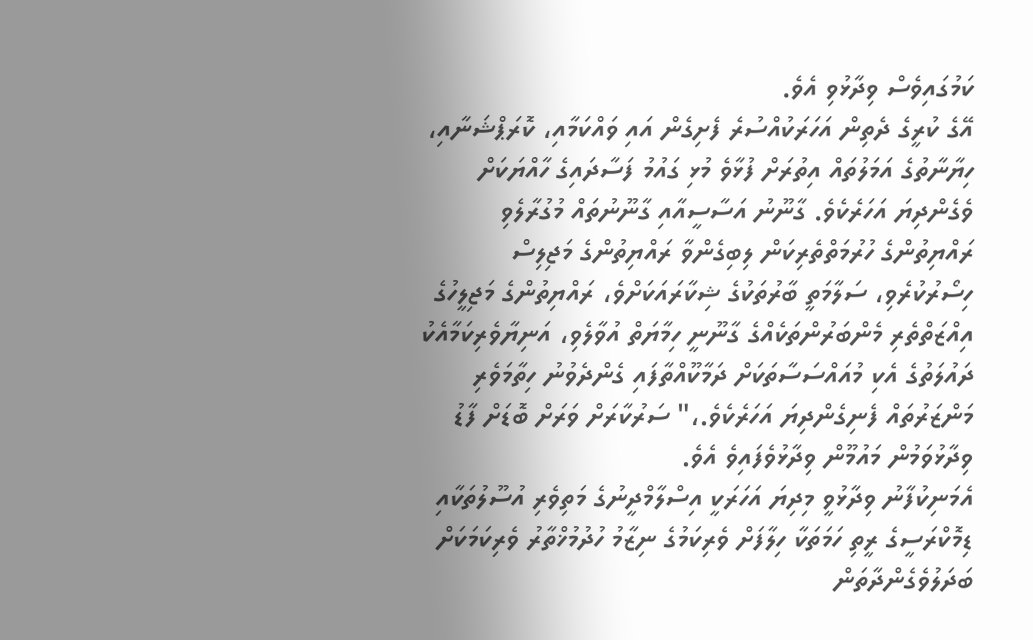ކަމުގައިވެސް ވިދާޅުވި އެވެ.
އޭގެ ކުރީގެ ދެތިން އަހަރަކުއްސުރެ ފެށިގެން އައި ވައްކަމާއި، ކޮރަޕްޝަނާއި، ހިޔާނާތުގެ އަމަލުތައް އިތުރަށް ފުޅާވެ މުޅި ގައުމު ފަސާދައިގެ ހާއްޔަކަށް ވެގެންދިޔަ އަހަރެކެވެ. ގާނޫނު އަސާސީއާއި ގާނޫނުތައް މުގުރާލެވި ރައްޔިތުންގެ ހުރުމަތްތެރިކަން ލިބިގެންވާ ރައްޔިތުންގެ މަޖިލިސް ހިސޯރުކުރެވި، ސަލާމަތީ ބާރުތަކުގެ ޝިކާރައަކަށްވެ، ރައްޔިތުންގެ މަޖިލީހުގެ އިއްޒަތްތެރި މެންބަރުންތަކެއްގެ ގާނޫނީ ހިމާޔަތް އުވާލެވި، އަނިޔާވެރިކަމާއެކު ދައުލަތުގެ އެކި މުއައްސަސާތަކަށް ދަމާކޫއްތާފައި ގެންދެވުނު ހިތާމަވެރި މަންޒަރުތައް ފެނިގެންދިޔަ އަހަރެކެވެ.،" ސަރުކާރަށް ވަރަށް ބޮޑަށް ފާޑު ވިދާޅުވަމުން މައުމޫން ވިދާޅުވެފައިވެ އެވެ.
އެމަނިކުފާނު ވިދާޅުވީ މިދިޔަ އަހަރަކީ އިސްލާމްދީނުގެ މަތިވެރި އުސޫލުތަކާއި ޑިމޮކްރަސީގެ ރީތި ހަމަތަކާ ހިލާފަށް ވެރިކަމުގެ ނިޒާމު ހުދުމުޚްތާރު ވެރިކަމަކަށް ބަދަލުވެގެންދާތަން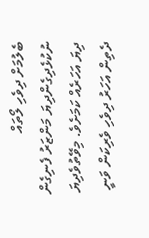ބެލުމަށް ދިވެހި ލޯތައް ނުކުޅެދިގެންދިޔަ މަންޒަރު ފެނިގެން ދިޔަ އަހަރެއް ކަމަށެވެ. މިވޭތުވެދިޔަ ދެތިން އަހަރު ދިވެހި ވެރިކަން ވަނީ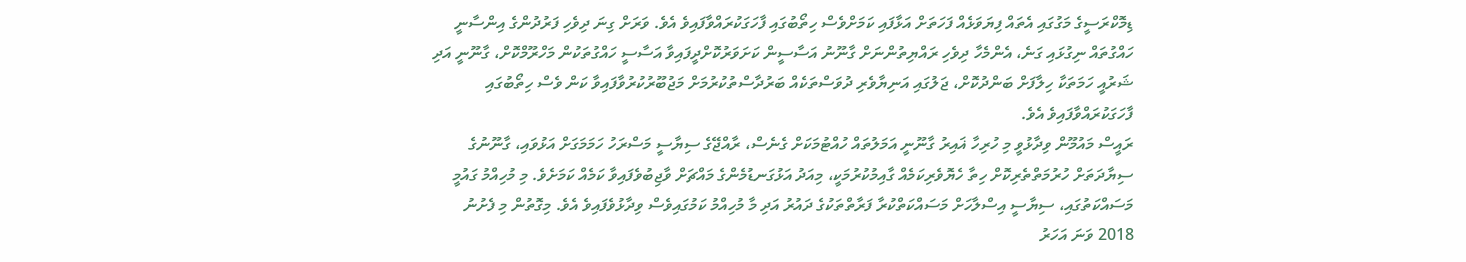ޑިމޮކްރަސީގެ މަގުގައި އެތައް ފިޔަވަޅެއް ފަހަތަށް އަޅާފައި ކަމަށްވެސް ހިތޯބުގައި ފާހަގަކުރައްވާފައިވެ އެވެ. ވަރަށް ގިނަ ދިވެހި ފަރުދުންގެ އިންސާނީ ހައްގުތައް ނިގުޅައި ގަނެ، އެންމެހާ ދިވެހި ރައްޔިތުންނަށް ގާނޫނު އަސާސީން ކަށަވަރުކޮށްދީފައިވާ އަސާސީ ހައްގުތަކުން މަހްރޫމްކޮށް، ގާނޫނީ އަދި ޝަރުއީ ހަމަތަކާ ހިލާފަށް ބަންދުކޮށް، ޖަލުގައި އަނިޔާވެރި ދުވަސްތަކެއް ބަރުދާސްތުކުރުމަށް މަޖުބޫރުކުރުވާފައިވާ ކަން ވެސް ހިތޯބުގައި ފާހަގަކުރައްވާފައިވެ އެވެ.
ރައީސް މައުމޫން ވިދާޅުވީ މި ހުރިހާ ޣައިރު ގާނޫނީ އަމަލުތައް ހުއްޓުމަކަށް ގެނެސް، ރާއްޖޭގެ ސިޔާސީ މަސްރަހު ހަމަމަގަށް އަޅުވައި، ގާނޫނުގެ ސިޔާދަތަށް ހުރުމަތްތެރިކޮށް ހިތާ ހެޔޮވެރިކަމެއް ގާއިމުކުރުމަކީ، މިއަދު އަޅުގަނޑުމެންގެ މައްޗަށް ވާޖިބުވެފައިވާ ކަމެއް ކަމަށެވެ. މި މުހިއްމު ގައުމީ މަސައްކަތުގައި، ސިޔާސީ އިސްލާހަށް މަސައްކަތްކުރާ ފަރާތްތަކުގެ ދައުރު އަދި މާ މުހިއްމު ކަމުގައިވެސް ވިދާޅުވެފައިވެ އެވެ. މިގޮތުން މި ފެށުނު 2018 ވަނަ އަހަރު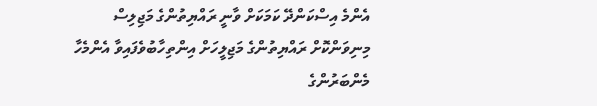އެންމެ އިސްކަންދޭ ކަމަކަށް ވާނީ ރައްޔިތުންގެ މަޖިލިސް މިނިވަންކޮށް ރައްޔިތުންގެ މަޖިލީހަށް އިންތިހާބުވެފައިވާ އެންމެހާ މެންބަރުންގެ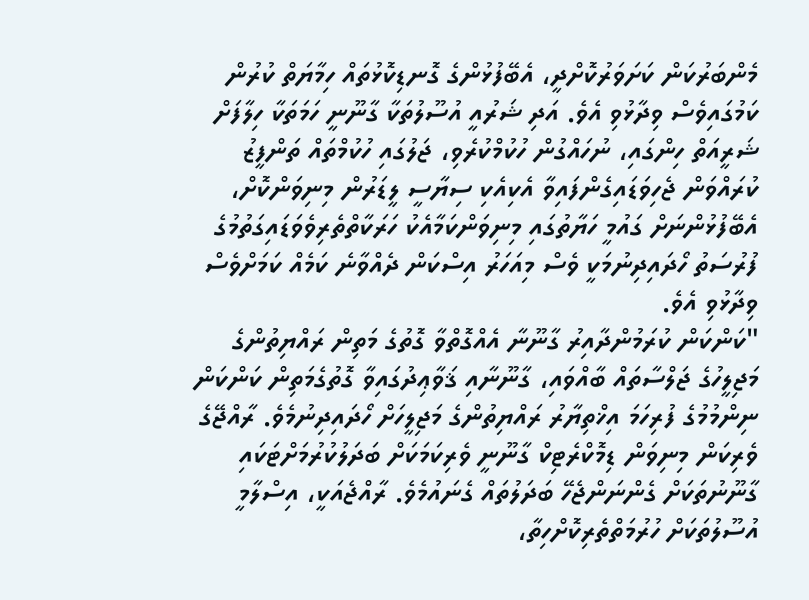މެންބަރުކަން ކަށަވަރުކޮށްދީ، އެބޭފުޅުންގެ ގޮނޑިކޮޅުތައް ހިމާޔަތް ކުރުން ކަމުގައިވެސް ވިދާޅުވި އެވެ. އަދި ޝަރުއީ އުސޫލުތަކާ ގާނޫނީ ހަމަތަކާ ހިލާފަށް ޝަރީއަތް ހިންގައި، ނުހައްގުން ހުކުމްކުރެވި، ޖަލުގައި ހުކުމްތައް ތަންފީޒު ކުރައްވަން ޖެހިވަޑައިގެންފައިވާ އެކިއެކި ސިޔާސީ ލީޑަރުން މިނިވަންކޮށް، އެބޭފުޅުންނަށް ގައުމީ ހަޔާތުގައި މިނިވަންކަމާއެކު ހަރަކާތްތެރިވެވަޑައިގަތުމުގެ ފުރުސަތު ހޯދައިދިނުމަކީ ވެސް މިއަހަރު އިސްކަން ދެއްވާނެ ކަމެއް ކަމަށްވެސް ވިދާޅުވި އެވެ.
"ކަންކަން ކުރަމުންދާއިރު ގާނޫނާ އެއްގޮތްވާ ގޮތުގެ މަތިން ރައްޔިތުންގެ މަޖިލީހުގެ ޖަލްސާތައް ބާއްވައި، ގާނޫނާއި ޤަވާޢިދުގައިވާ ގޮތުގެމަތިން ކަންކަން ނިންމުމުގެ ފުރިހަމަ އިޚްތިޔާރު ރައްޔިތުންގެ މަޖިލީހަށް ހޯދައިދިނުމެވެ. ރާއްޖޭގެ ވެރިކަން މިނިވަން ޑިމޮކްރެޓިކް ގާނޫނީ ވެރިކަމަކަށް ބަދަލުކުރުމަށްޓަކައި ގާނޫނުތަކަށް ގެންނަންޖެހޭ ބަދަލުތައް ގެނައުމެވެ. ރާއްޖެއަކީ، އިސްލާމީ އުސޫލުތަކަށް ހުރުމަތްތެރިކޮށްހިތާ،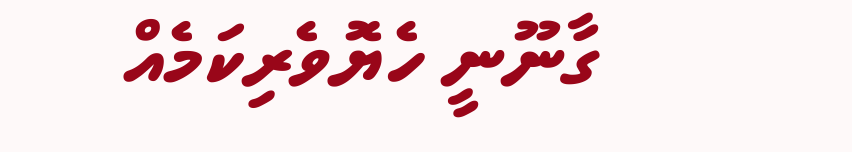ގާނޫނީ ހެޔޮވެރިކަމެއް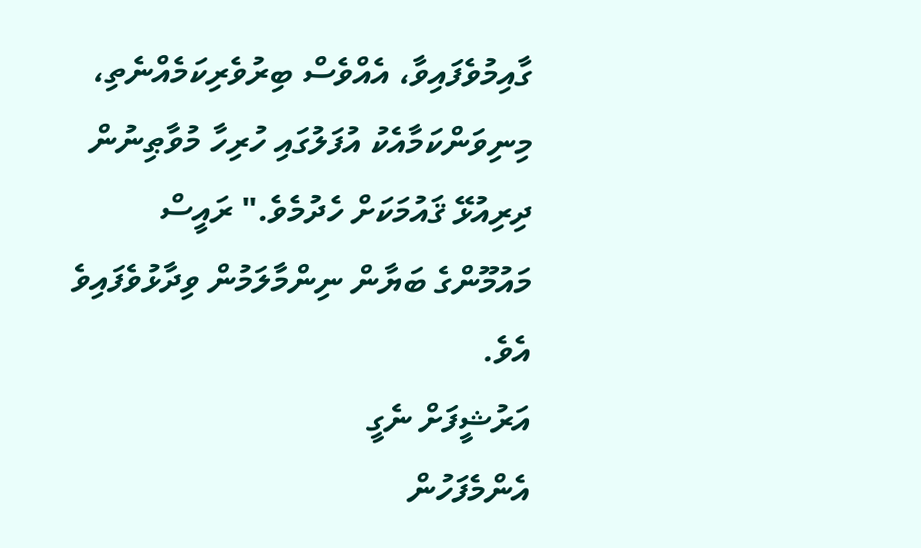ގާއިމުވެފައިވާ، އެއްވެސް ބިރުވެރިކަމެއްނެތި، މިނިވަންކަމާއެކު އުފަލުގައި ހުރިހާ މުވާޠިނުން ދިރިއުޅޭ ޤައުމަކަށް ހެދުމެވެ." ރައީސް މައުމޫންގެ ބަޔާން ނިންމާލަމުން ވިދާޅުވެފައިވެ އެވެ.
އަރުޝީފަށް ނެގީ
އެންމެފަހުން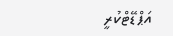އަޕްޑޭޓްކުރީ